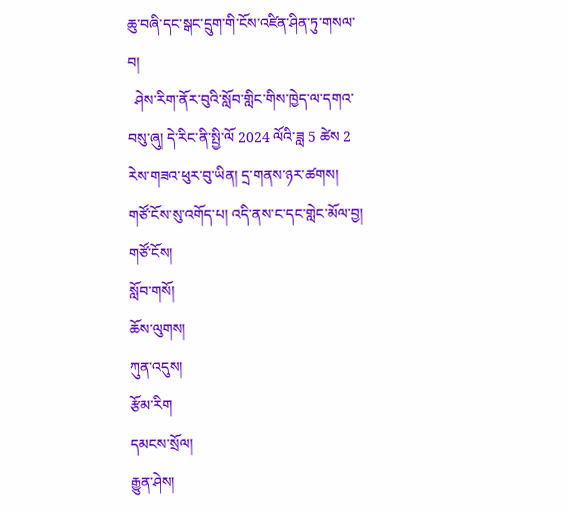ཆུ་བཞི་དང་སྒང་དྲུག་གི་ངོས་འཛིན་ཤིན་ཏུ་གསལ་བ།
  ཤེས་རིག་ནོར་བུའི་སློབ་གླིང་གིས་ཁྱེད་ལ་དགའ་བསུ་ཞུ། དེ་རིང་ནི་སྤྱི་ལོ 2024 ལོའི་ཟླ 5 ཚེས 2 རེས་གཟའ་ཕུར་བུ་ཡིན། དྲ་གནས་ཉར་ཚགས།  གཙོ་ངོས་སུ་འགོད་པ། འདི་ནས་ང་དང་གླེང་མོལ་བྱ།
གཙོ་ངོས།
སློབ་གསོ།
ཆོས་ལུགས།
ཀུན་འདུས།
རྩོམ་རིག
དམངས་སྲོལ།
རྒྱུན་ཤེས།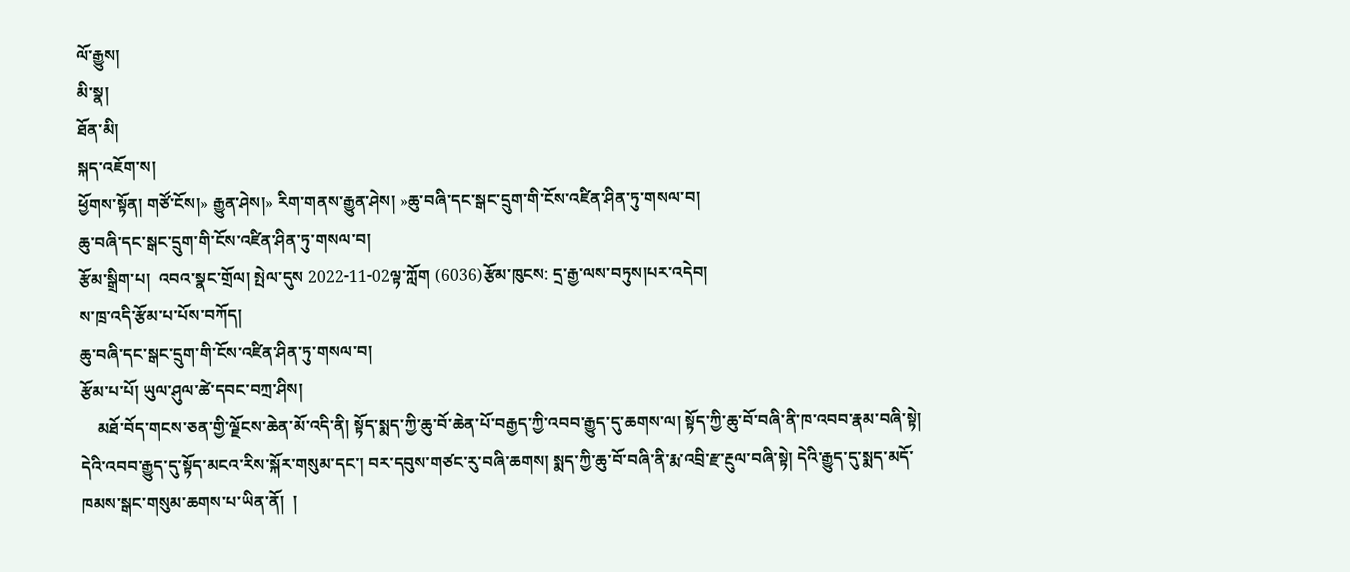ལོ་རྒྱུས།
མི་སྣ།
ཐོན་མི།
སྐད་འཇོག་ས།
ཕྱོགས་སྟོན། གཙོ་ངོས།» རྒྱུན་ཤེས།» རིག་གནས་རྒྱུན་ཤེས། »ཆུ་བཞི་དང་སྒང་དྲུག་གི་ངོས་འཛིན་ཤིན་ཏུ་གསལ་བ།
ཆུ་བཞི་དང་སྒང་དྲུག་གི་ངོས་འཛིན་ཤིན་ཏུ་གསལ་བ།
རྩོམ་སྒྲིག་པ།  འབའ་སྣང་གྲོལ། སྤེལ་དུས 2022-11-02ལྟ་ཀློག (6036)རྩོམ་ཁུངས: དྲ་རྒྱ་ལས་བཏུས།པར་འདེབ།
ས་ཁྲ་འདི་རྩོམ་པ་པོས་བཀོད།
ཆུ་བཞི་དང་སྒང་དྲུག་གི་ངོས་འཛིན་ཤིན་ཏུ་གསལ་བ།
རྩོམ་པ་པོ། ཡུལ་ཤུལ་ཚེ་དབང་བཀྲ་ཤིས།
    མཐོ་བོད་གངས་ཅན་གྱི་ལྗོངས་ཆེན་མོ་འདི་ནི། སྟོད་སྨད་ཀྱི་ཆུ་བོ་ཆེན་པོ་བརྒྱད་ཀྱི་འབབ་རྒྱུད་དུ་ཆགས་ལ། སྟོད་ཀྱི་ཆུ་བོ་བཞི་ནི་ཁ་འབབ་རྣམ་བཞི་སྟེ། དེའི་འབབ་རྒྱུད་དུ་སྟོད་མངའ་རིས་སྐོར་གསུམ་དང་། བར་དབུས་གཙང་རུ་བཞི་ཆགས། སྨད་ཀྱི་ཆུ་བོ་བཞི་ནི་རྨ་འབྲི་རྫ་རྔུལ་བཞི་སྟེ། དེའི་རྒྱུད་དུ་སྨད་མདོ་ཁམས་སྒང་གསུམ་ཆགས་པ་ཡིན་ནོ།  །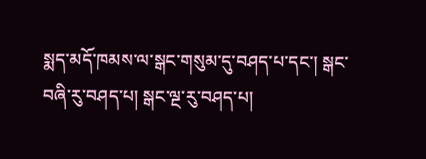སྨད་མདོ་ཁམས་ལ་སྒང་གསུམ་དུ་བཤད་པ་དང་། སྒང་བཞི་རུ་བཤད་པ། སྒང་ལྔ་རུ་བཤད་པ།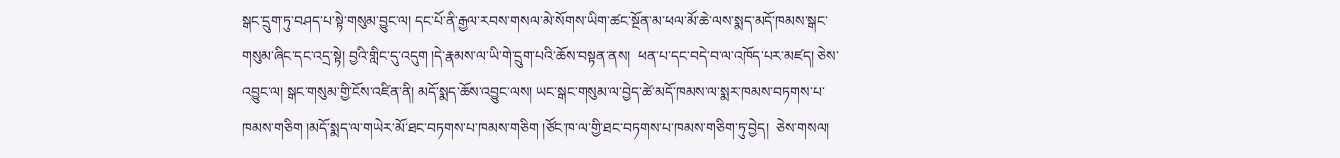སྒང་དྲུག་ཏུ་བཤད་པ་སྟེ་གསུམ་བྱུང་ལ། དང་པོ་ནི་རྒྱལ་རབས་གསལ་མེ་སོགས་ཡིག་ཚང་སྔོན་མ་ཕལ་མོ་ཆེ་ལས་སྨད་མདོ་ཁམས་སྒང་གསུམ་ཞིང་དང་འདྲ་སྟེ། བྱའི་གླིང་དུ་འདུག །དེ་རྣམས་ལ་ཡི་གེ་དྲུག་པའི་ཆོས་བསྟན་ནས།  ཕན་པ་དང་བདེ་བ་ལ་འཁོད་པར་མཛད། ཅེས་འབྱུང་ལ། སྒང་གསུམ་གྱི་ངོས་འཛིན་ནི། མདོ་སྨད་ཆོས་འབྱུང་ལས། ཡང་སྒང་གསུམ་ལ་བྱེད་ཚེ་མདོ་ཁམས་ལ་སྨར་ཁམས་བཏགས་པ་ཁམས་གཅིག །མདོ་སྨད་ལ་གཡེར་མོ་ཐང་བཏགས་པ་ཁམས་གཅིག །ཙོང་ཁ་ལ་གྱི་ཐང་བཏགས་པ་ཁམས་གཅིག་ཏུ་བྱེད།  ཅེས་གསལ།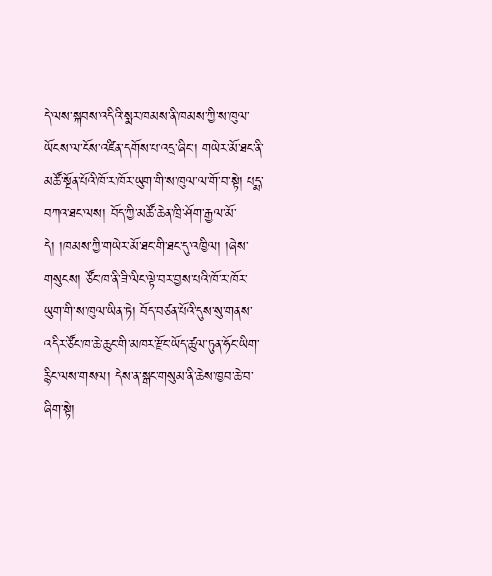དེ་ལས་སྐབས་འདིའི་སྨར་ཁམས་ནི་ཁམས་ཀྱི་ས་ཁུལ་ཡོངས་ལ་ངོས་འཛིན་དགོས་པ་འདྲ་ཞིང་། གཡེར་མོ་ཐང་ནི་མཚོ་སྔོན་པོའི་ཁོ་ར་ཁོར་ཡུག་གི་ས་ཁུལ་ལ་གོ་བ་སྟེ། པདྨ་བཀའ་ཐང་ལས། བོད་ཀྱི་མཚོ་ཆེན་ཁྲི་ཤོག་རྒྱལ་མོ་དེ། །ཁམས་ཀྱི་གཡེར་མོ་ཐང་གི་ཐང་དུ་འཁྱིལ། །ཞེས་གསུངས། ཙོང་ཁ་ནི་ཟི་ལིང་ལྟེ་བར་བྱས་པའི་ཁོ་ར་ཁོར་ཡུག་གི་ས་ཁུལ་ཡིན་ཏེ། བོད་བཙན་པོའི་དུས་སུ་གནས་འདིར་ཙོང་ཁ་ཆེ་ཆུང་གི་མཁར་རྫོང་ཡོད་ཚུལ་ཏུན་ཧོང་ཡིག་རྙིང་ལས་གསལ། དེས་ན་སྒང་གསུམ་ནི་ཆེས་ཁྱབ་ཆེ་བ་ཞིག་སྟེ།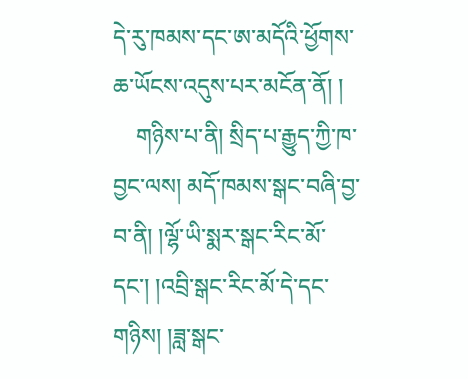དེ་རུ་ཁམས་དང་ཨ་མདོའི་ཕྱོགས་ཆ་ཡོངས་འདུས་པར་མངོན་ནོ། །
    གཉིས་པ་ནི། སྲིད་པ་རྒྱུད་ཀྱི་ཁ་བྱང་ལས། མདོ་ཁམས་སྒང་བཞི་བྱ་བ་ནི། །ལྷོ་ཡི་སྨར་སྒང་རིང་མོ་དང་། །འབྲི་སྒང་རིང་མོ་དེ་དང་གཉིས། །ཟླ་སྒང་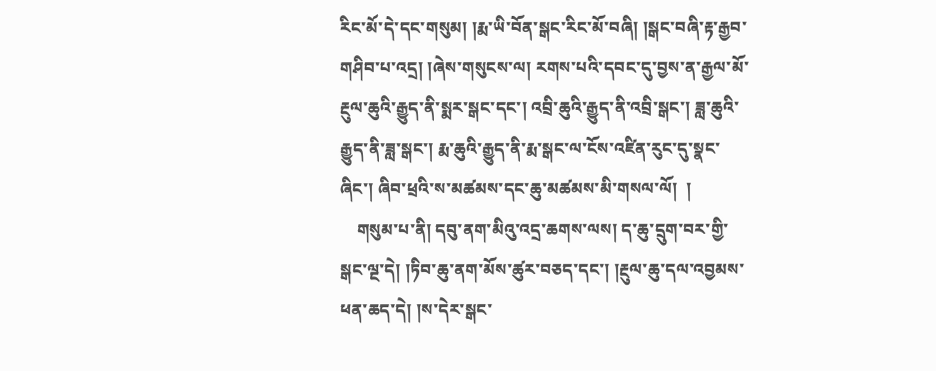རིང་མོ་དེ་དང་གསུམ། །རྨ་ཡི་བོན་སྒང་རིང་མོ་བཞི། །སྒང་བཞི་རྟ་རྒྱབ་གཤིབ་པ་འདྲ། །ཞེས་གསུངས་ལ། རགས་པའི་དབང་དུ་བྱས་ན་རྒྱལ་མོ་རྔུལ་ཆུའི་རྒྱུད་ནི་སྨར་སྒང་དང་། འབྲི་ཆུའི་རྒྱུད་ནི་འབྲི་སྒང་། ཟླ་ཆུའི་རྒྱུད་ནི་ཟླ་སྒང་། རྨ་ཆུའི་རྒྱུད་ནི་རྨ་སྒང་ལ་ངོས་འཛིན་རུང་དུ་སྣང་ཞིང་། ཞིབ་ཕྲའི་ས་མཚམས་དང་ཆུ་མཚམས་མི་གསལ་ལོ།  །
    གསུམ་པ་ནི། དབུ་ནག་མིའུ་འདྲ་ཆགས་ལས། ད་ཆུ་དྲུག་བར་གྱི་སྒང་ལྔ་དེ། །ཏིབ་ཆུ་ནག་མོས་ཚུར་བཅད་དང་། །རྔུལ་ཆུ་དལ་འབྱམས་ཕན་ཆད་དེ། །ས་དེར་སྒང་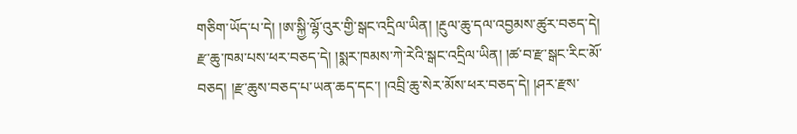གཅིག་ཡོད་པ་དེ། །ཨ་སྐྱི་ལྷོ་འུར་གྱི་སྒང་འདྲིལ་ཡིན། །རྔུལ་ཆུ་དལ་འབྱམས་ཚུར་བཅད་དེ། རྫ་ཆུ་ཁམ་པས་ཕར་བཅད་དེ། །སྨར་ཁམས་ཀེ་རེའི་སྒང་འདྲིལ་ཡིན། །ཚ་བ་རྫ་སྒང་རིང་མོ་བཅད། །རྫ་ཆུས་བཅད་པ་ཡན་ཆད་དང་། །འབྲི་ཆུ་སེར་མོས་ཕར་བཅད་དེ། །ཤར་རྫས་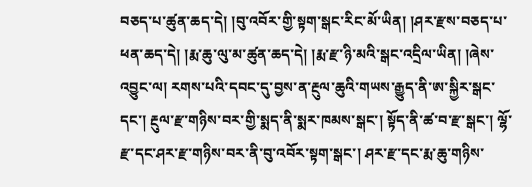བཅད་པ་ཚུན་ཆད་དེ། །བུ་འབོར་གྱི་སྟག་སྒང་རིང་མོ་ཡིན། །ཤར་རྫས་བཅད་པ་ཕན་ཆད་དེ། །རྨ་ཆུ་ལུ་མ་ཚུན་ཆད་དེ། །རྨ་རྫ་ཉི་མའི་སྒང་འདྲིལ་ཡིན། །ཞེས་འབྱུང་ལ། རགས་པའི་དབང་དུ་བྱས་ན་རྔུལ་ཆུའི་གཡས་རྒྱུད་ནི་ཨ་སྐྱིར་སྒང་དང་། རྔུལ་རྫ་གཉིས་བར་གྱི་སྨད་ནི་སྨར་ཁམས་སྒང་། སྟོད་ནི་ཚ་བ་རྫ་སྒང་། ལྷོ་རྫ་དང་ཤར་རྫ་གཉིས་བར་ནི་བུ་འབོར་སྟག་སྒང་། ཤར་རྫ་དང་རྨ་ཆུ་གཉིས་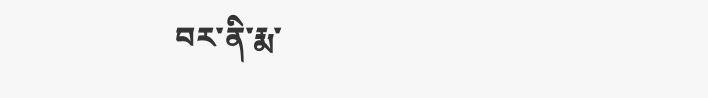བར་ནི་རྨ་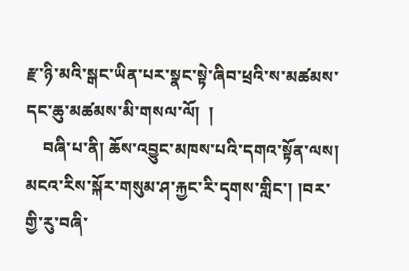རྫ་ཉི་མའི་སྒང་ཡིན་པར་སྣང་སྟེ་ཞིབ་ཕྲའི་ས་མཚམས་དང་ཆུ་མཚམས་མི་གསལ་ལོ།  །
    བཞི་པ་ནི། ཆོས་འབྱུང་མཁས་པའི་དགའ་སྟོན་ལས། མངའ་རིས་སྐོར་གསུམ་ཤ་རྐྱང་རི་དྭགས་གླིང་། །བར་གྱི་རུ་བཞི་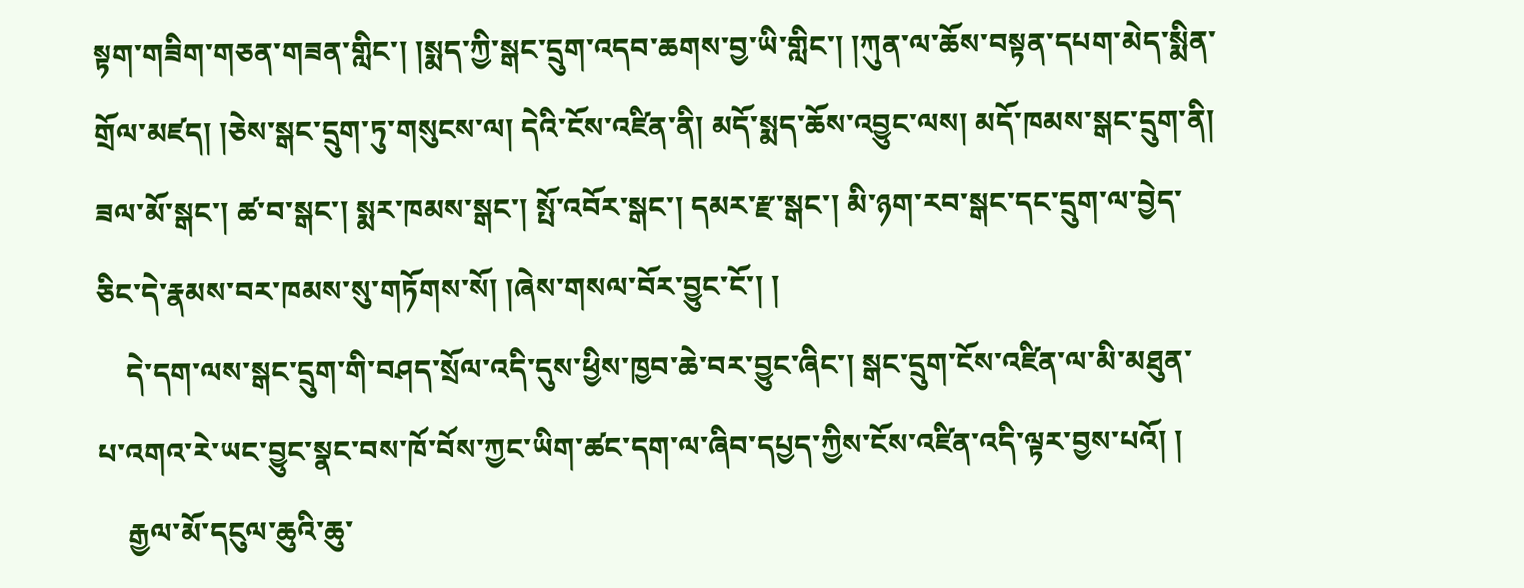སྟག་གཟིག་གཅན་གཟན་གླིང་། །སྨད་ཀྱི་སྒང་དྲུག་འདབ་ཆགས་བྱ་ཡི་གླིང་། །ཀུན་ལ་ཆོས་བསྟན་དཔག་མེད་སྨིན་གྲོལ་མཛད། །ཅེས་སྒང་དྲུག་ཏུ་གསུངས་ལ། དེའི་ངོས་འཛིན་ནི། མདོ་སྨད་ཆོས་འབྱུང་ལས། མདོ་ཁམས་སྒང་དྲུག་ནི། ཟལ་མོ་སྒང་། ཚ་བ་སྒང་། སྨར་ཁམས་སྒང་། སྤོ་འབོར་སྒང་། དམར་རྫ་སྒང་། མི་ཉག་རབ་སྒང་དང་དྲུག་ལ་བྱེད་ཅིང་དེ་རྣམས་བར་ཁམས་སུ་གཏོགས་སོ། །ཞེས་གསལ་བོར་བྱུང་ངོ་། །
    དེ་དག་ལས་སྒང་དྲུག་གི་བཤད་སྲོལ་འདི་དུས་ཕྱིས་ཁྱབ་ཆེ་བར་བྱུང་ཞིང་། སྒང་དྲུག་ངོས་འཛིན་ལ་མི་མཐུན་པ་འགའ་རེ་ཡང་བྱུང་སྣང་བས་ཁོ་བོས་ཀྱང་ཡིག་ཚང་དག་ལ་ཞིབ་དཔྱད་ཀྱིས་ངོས་འཛིན་འདི་ལྟར་བྱས་པའོ། །
    རྒྱལ་མོ་དངུལ་ཆུའི་ཆུ་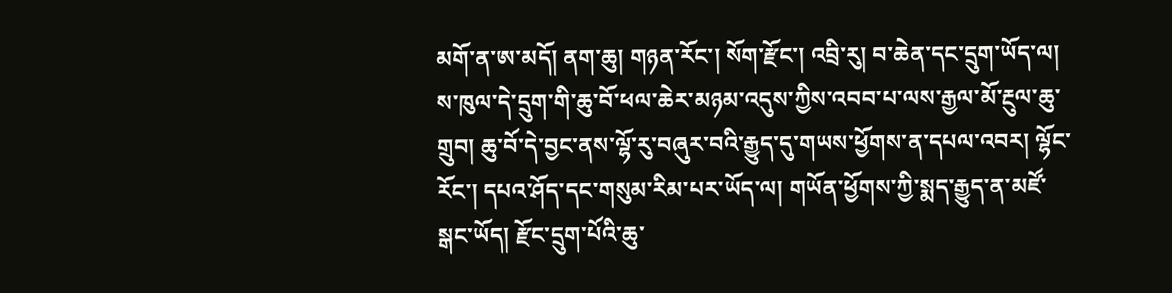མགོ་ན་ཨ་མདོ། ནག་ཆུ། གཉན་རོང་། སོག་རྫོང་། འབྲི་རུ། བ་ཆེན་དང་དྲུག་ཡོད་ལ། ས་ཁུལ་དེ་དྲུག་གི་ཆུ་བོ་ཕལ་ཆེར་མཉམ་འདུས་ཀྱིས་འབབ་པ་ལས་རྒྱལ་མོ་རྔུལ་ཆུ་གྲུབ། ཆུ་བོ་དེ་བྱང་ནས་ལྷོ་རུ་བཞུར་བའི་རྒྱུད་དུ་གཡས་ཕྱོགས་ན་དཔལ་འབར། ལྷོང་རོང་། དཔའ་ཤོད་དང་གསུམ་རིམ་པར་ཡོད་ལ། གཡོན་ཕྱོགས་ཀྱི་སྨད་རྒྱུད་ན་མཛོ་སྒང་ཡོད། རྫོང་དྲུག་པོའི་ཆུ་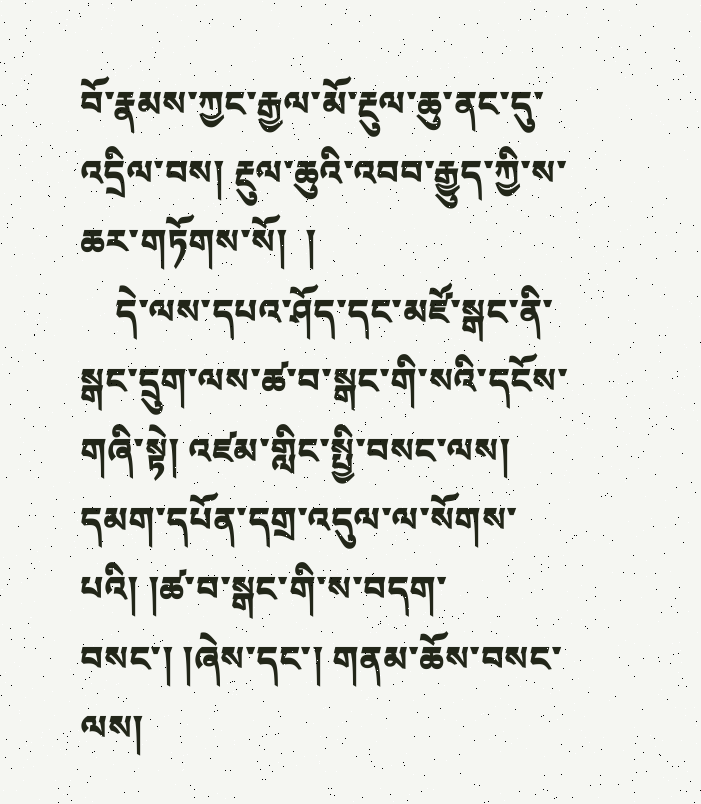བོ་རྣམས་ཀྱང་རྒྱལ་མོ་རྔུལ་ཆུ་ནང་དུ་འདྲིལ་བས། རྔུལ་ཆུའི་འབབ་རྒྱུད་ཀྱི་ས་ཆར་གཏོགས་སོ།  །
    དེ་ལས་དཔའ་ཤོད་དང་མཛོ་སྒང་ནི་སྒང་དྲུག་ལས་ཚ་བ་སྒང་གི་སའི་དངོས་གཞི་སྟེ། འཛམ་གླིང་སྤྱི་བསང་ལས།  དམག་དཔོན་དགྲ་འདུལ་ལ་སོགས་པའི། །ཚ་བ་སྒང་གི་ས་བདག་བསང་། །ཞེས་དང་། གནམ་ཆོས་བསང་ལས།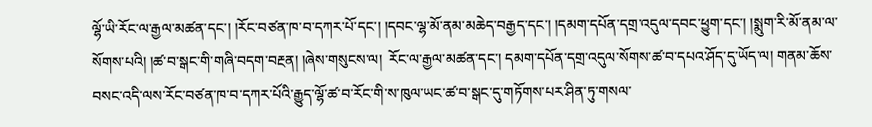ལྷོ་ཡི་རོང་ལ་རྒྱལ་མཚན་དང་། །རོང་བཙན་ཁ་བ་དཀར་པོ་དང་། །དབང་ལྷ་མོ་ནམ་མཆེད་བརྒྱད་དང་། །དམག་དཔོན་དགྲ་འདུལ་དབང་ཕྱུག་དང་། །སྨུག་རི་མོ་ནམ་ལ་སོགས་པའི། །ཚ་བ་སྒང་གི་གཞི་བདག་བརྔན། །ཞེས་གསུངས་ལ།  རོང་ལ་རྒྱལ་མཚན་དང་། དམག་དཔོན་དགྲ་འདུལ་སོགས་ཚ་བ་དཔའ་ཤོད་དུ་ཡོད་ལ། གནམ་ཆོས་བསང་འདི་ལས་རོང་བཙན་ཁ་བ་དཀར་པོའི་རྒྱུད་ལྷོ་ཚ་བ་རོང་གི་ས་ཁུལ་ཡང་ཚ་བ་སྒང་དུ་གཏོགས་པར་ཤིན་ཏུ་གསལ་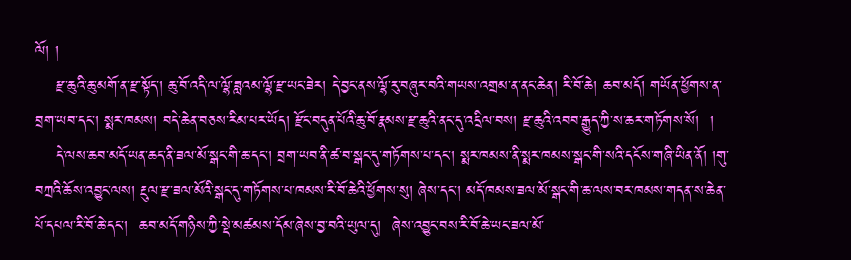ལོ། །
    རྫ་ཆུའི་ཆུ་མགོ་ན་རྫ་སྟོད་། ཆུ་བོ་འདི་ལ་ལྷོ་ཟླའམ་ལྷོ་རྫ་ཡང་ཟེར། དེ་བྱང་ནས་ལྷོ་རུ་བཞུར་བའི་གཡས་འགྲམ་ན་ནང་ཆེན། རི་བོ་ཆེ། ཆབ་མདོ། གཡོན་ཕྱོགས་ན་བྲག་ཡབ་དང་། སྨར་ཁམས། བདེ་ཆེན་བཅས་རིམ་པར་ཡོད། རྫོང་བདུན་པོའི་ཆུ་བོ་རྣམས་རྫ་ཆུའི་ནང་དུ་འདྲིལ་བས། རྫ་ཆུའི་འབབ་རྒྱུད་ཀྱི་ས་ཆར་གཏོགས་སོ།  །
    དེ་ལས་ཆབ་མདོ་ཡན་ཆད་ནི་ཟལ་མོ་སྒང་གི་ཆ་དང་། བྲག་ཡབ་ནི་ཚ་བ་སྒང་དུ་གཏོགས་པ་དང་། སྨར་ཁམས་ནི་སྨར་ཁམས་སྒང་གི་སའི་དངོས་གཞི་ཡིན་ནོ། །གུ་བཀྲའི་ཆོས་འབྱུང་ལས། རྔུལ་རྫ་ཟལ་མོའི་སྒང་དུ་གཏོགས་པ་ཁམས་རི་བོ་ཆེའི་ཕྱོགས་སུ། ཞེས་དང་། མདོ་ཁམས་ཟལ་མོ་སྒང་གི་ཆ་ལས་བར་ཁམས་གདན་ས་ཆེན་པོ་དཔལ་རི་བོ་ཆེ་དང་།  ཆབ་མདོ་གཉིས་ཀྱི་སྡེ་མཚམས་དོམ་ཞེས་བྱ་བའི་ཡུལ་དུ།  ཞེས་འབྱུང་བས་རི་བོ་ཆེ་ཡང་ཟལ་མོ་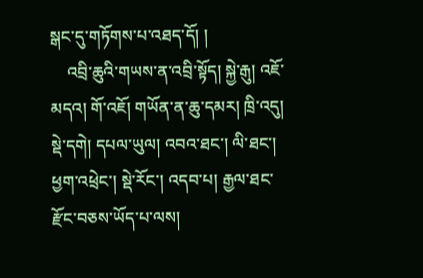སྒང་དུ་གཏོགས་པ་འཐད་དོ། །
    འབྲི་ཆུའི་གཡས་ན་འབྲི་སྟོད། སྐྱེ་རྒུ། འཇོ་མདའ། གོ་འཇོ། གཡོན་ན་ཆུ་དམར། ཁྲི་འདུ། སྡེ་དགེ། དཔལ་ཡུལ། འབའ་ཐང་། ལི་ཐང་། ཕྱག་འཕྲེང་། སྡེ་རོང་། འདབ་པ། རྒྱལ་ཐང་རྫོང་བཅས་ཡོད་པ་ལས།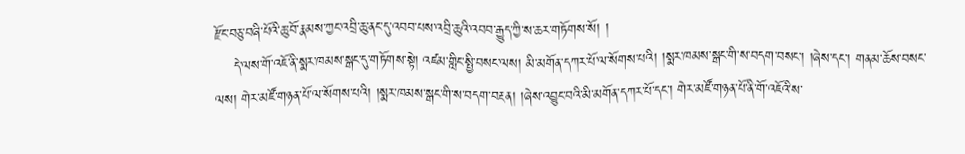རྫོང་བཅུ་བཞི་པོའི་ཆུ་བོ་རྣམས་ཀྱང་འབྲི་ཆུ་ནང་དུ་འབབ་པས་འབྲི་ཆུའི་འབབ་རྒྱུད་ཀྱི་ས་ཆར་གཏོགས་སོ། །
    དེ་ལས་གོ་འཇོ་ནི་སྨར་ཁམས་སྒང་དུ་གཏོགས་སྟེ། འཛམ་གླིང་སྤྱི་བསང་ལས། མི་མགོན་དཀར་པོ་ལ་སོགས་པའི། །སྨར་ཁམས་སྒང་གི་ས་བདག་བསང་། །ཞེས་དང་། གནམ་ཆོས་བསང་ལས། གེར་མཛོ་གཉན་པོ་ལ་སོགས་པའི། །སྨར་ཁམས་སྒང་གི་ས་བདག་བརྔན། །ཞེས་འབྱུང་བའི་མི་མགོན་དཀར་པོ་དང་། གེར་མཛོ་གཉན་པོ་ནི་གོ་འཇོའི་ས་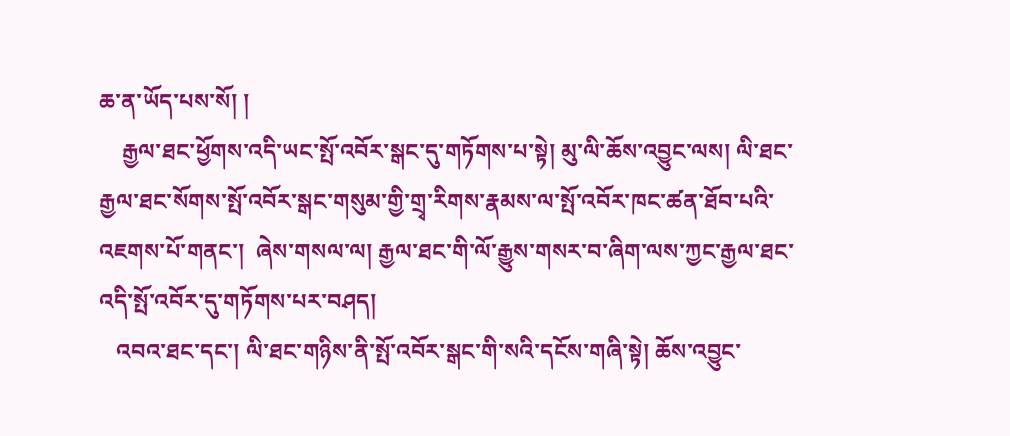ཆ་ན་ཡོད་པས་སོ། །
    རྒྱལ་ཐང་ཕྱོགས་འདི་ཡང་སྤོ་འབོར་སྒང་དུ་གཏོགས་པ་སྟེ། མུ་ལི་ཆོས་འབྱུང་ལས། ལི་ཐང་རྒྱལ་ཐང་སོགས་སྤོ་འབོར་སྒང་གསུམ་གྱི་གྲྭ་རིགས་རྣམས་ལ་སྤོ་འབོར་ཁང་ཚན་ཐོབ་པའི་འཇགས་པོ་གནང་།  ཞེས་གསལ་ལ། རྒྱལ་ཐང་གི་ལོ་རྒྱུས་གསར་བ་ཞིག་ལས་ཀྱང་རྒྱལ་ཐང་འདི་སྤོ་འབོར་དུ་གཏོགས་པར་བཤད།
   འབའ་ཐང་དང་། ལི་ཐང་གཉིས་ནི་སྤོ་འབོར་སྒང་གི་སའི་དངོས་གཞི་སྟེ། ཆོས་འབྱུང་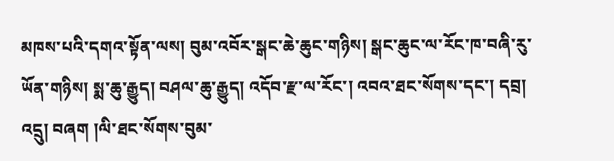མཁས་པའི་དགའ་སྟོན་ལས། བུམ་འབོར་སྒང་ཆེ་ཆུང་གཉིས། སྒང་ཆུང་ལ་རོང་ཁ་བཞི་རུ་ཡོན་གཉིས། སྨ་ཆུ་རྒྱུད། བཤལ་ཆུ་རྒྱུད། འདོབ་རྫ་ལ་རོང་། འབའ་ཐང་སོགས་དང་། དབྲ། འདྲུ། བཞག །ལི་ཐང་སོགས་བུམ་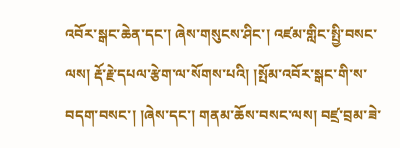འབོར་སྒང་ཆེན་དང་། ཞེས་གསུངས་ཤིང་། འཛམ་གླིང་སྤྱི་བསང་ལས། རྡོ་རྗེ་དཔལ་རྩེག་ལ་སོགས་པའི། །སྤོམ་འབོར་སྒང་གི་ས་བདག་བསང་། །ཞེས་དང་། གནམ་ཆོས་བསང་ལས། བཛྲ་བྲམ་ཟེ་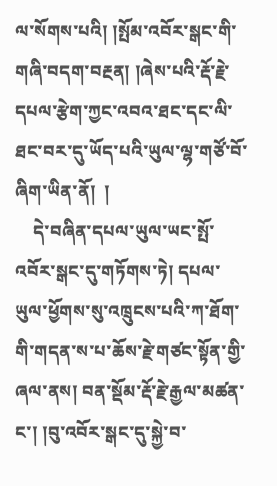ལ་སོགས་པའི། །སྤོམ་འབོར་སྒང་གི་གཞི་བདག་བརྔན། །ཞེས་པའི་རྡོ་རྗེ་དཔལ་རྩེག་ཀྱང་འབའ་ཐང་དང་ལི་ཐང་བར་དུ་ཡོད་པའི་ཡུལ་ལྷ་གཙོ་བོ་ཞིག་ཡིན་ནོ།  །
    དེ་བཞིན་དཔལ་ཡུལ་ཡང་སྤོ་འབོར་སྒང་དུ་གཏོགས་ཏེ། དཔལ་ཡུལ་ཕྱོགས་སུ་འཁྲུངས་པའི་ཀ་ཐོག་གི་གདན་ས་པ་ཆོས་རྗེ་གཙང་སྟོན་གྱི་ཞལ་ནས། བན་སྡོམ་རྡོ་རྗེ་རྒྱལ་མཚན་ང་། །བུ་འབོར་སྒང་དུ་སྐྱེ་བ་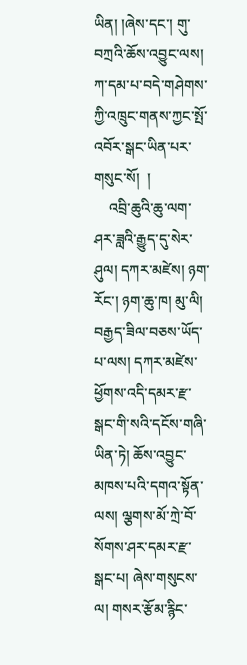ཡིན། །ཞེས་དང་། གུ་བཀྲའི་ཆོས་འབྱུང་ལས། ཀ་དམ་པ་བདེ་གཤེགས་ཀྱི་འཁྲུང་གནས་ཀྱང་སྤོ་འབོར་སྒང་ཡིན་པར་གསུང་སོ།  །
    འབྲི་ཆུའི་ཆུ་ལག་ཤར་ཟླའི་རྒྱུད་དུ་སེར་ཤུལ། དཀར་མཛེས། ཉག་རོང་། ཉག་ཆུ་ཁ། མུ་ལི། བརྒྱད་ཟིལ་བཅས་ཡོད་པ་ལས། དཀར་མཛེས་ཕྱོགས་འདི་དམར་རྫ་སྒང་གི་སའི་དངོས་གཞི་ཡིན་ཏེ། ཆོས་འབྱུང་མཁས་པའི་དགའ་སྟོན་ལས། ལྕགས་མོ་ཀྲེ་བོ་སོགས་ཤར་དམར་རྫ་སྒང་པ། ཞེས་གསུངས་ལ། གསར་རྩོམ་རྙིང་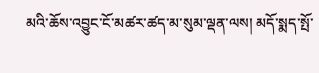མའི་ཆོས་འབྱུང་ངོ་མཚར་ཚད་མ་སུམ་ལྡན་ལས། མདོ་སྨད་སྤོ་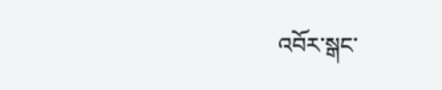འབོར་སྒང་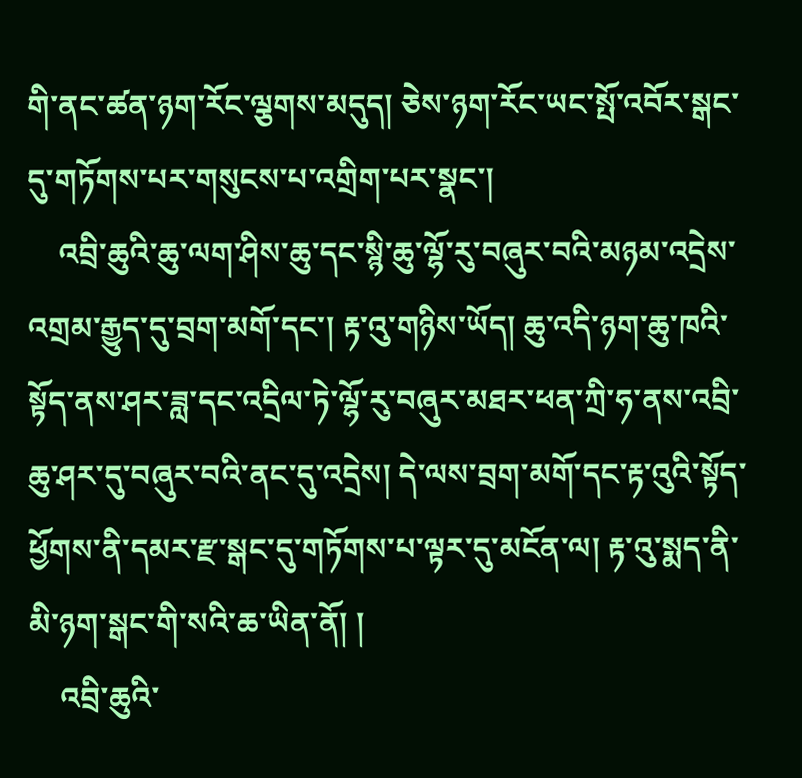གི་ནང་ཚན་ཉག་རོང་ལྕགས་མདུད། ཅེས་ཉག་རོང་ཡང་སྤོ་འབོར་སྒང་དུ་གཏོགས་པར་གསུངས་པ་འགྲིག་པར་སྣང་།
    འབྲི་ཆུའི་ཆུ་ལག་ཤིས་ཆུ་དང་སྙི་ཆུ་ལྷོ་རུ་བཞུར་བའི་མཉམ་འདྲེས་འགྲམ་རྒྱུད་དུ་བྲག་མགོ་དང་། རྟ་འུ་གཉིས་ཡོད། ཆུ་འདི་ཉག་ཆུ་ཁའི་སྟོད་ནས་ཤར་ཟླ་དང་འདྲིལ་ཏེ་ལྷོ་རུ་བཞུར་མཐར་ཕན་ཀྲི་ཧ་ནས་འབྲི་ཆུ་ཤར་དུ་བཞུར་བའི་ནང་དུ་འདྲེས། དེ་ལས་བྲག་མགོ་དང་རྟ་འུའི་སྟོད་ཕྱོགས་ནི་དམར་རྫ་སྒང་དུ་གཏོགས་པ་ལྟར་དུ་མངོན་ལ། རྟ་འུ་སྨད་ནི་མི་ཉག་སྒང་གི་སའི་ཆ་ཡིན་ནོ། །
    འབྲི་ཆུའི་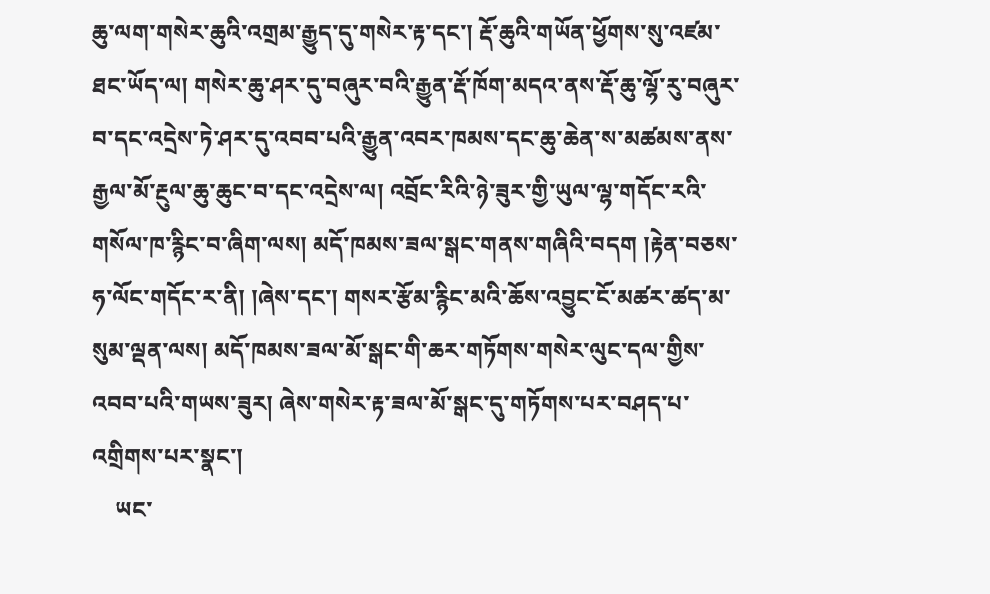ཆུ་ལག་གསེར་ཆུའི་འགྲམ་རྒྱུད་དུ་གསེར་རྟ་དང་། རྡོ་ཆུའི་གཡོན་ཕྱོགས་སུ་འཛམ་ཐང་ཡོད་ལ། གསེར་ཆུ་ཤར་དུ་བཞུར་བའི་རྒྱུན་རྡོ་ཁོག་མདའ་ནས་རྡོ་ཆུ་ལྷོ་རུ་བཞུར་བ་དང་འདྲེས་ཏེ་ཤར་དུ་འབབ་པའི་རྒྱུན་འབར་ཁམས་དང་ཆུ་ཆེན་ས་མཚམས་ནས་རྒྱལ་མོ་རྔུལ་ཆུ་ཆུང་བ་དང་འདྲེས་ལ། འབྲོང་རིའི་ཉེ་ཟུར་གྱི་ཡུལ་ལྷ་གདོང་རའི་གསོལ་ཁ་རྙིང་བ་ཞིག་ལས། མདོ་ཁམས་ཟལ་སྒང་གནས་གཞིའི་བདག །རྟེན་བཅས་ཧ་ལོང་གདོང་ར་ནི། །ཞེས་དང་། གསར་རྩོམ་རྙིང་མའི་ཆོས་འབྱུང་ངོ་མཚར་ཚད་མ་སུམ་ལྡན་ལས། མདོ་ཁམས་ཟལ་མོ་སྒང་གི་ཆར་གཏོགས་གསེར་ལུང་དལ་གྱིས་འབབ་པའི་གཡས་ཟུར། ཞེས་གསེར་རྟ་ཟལ་མོ་སྒང་དུ་གཏོགས་པར་བཤད་པ་འགྲིགས་པར་སྣང་།
    ཡང་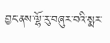བྱང་ནས་ལྷོ་རུ་བཞུར་བའི་སྨར་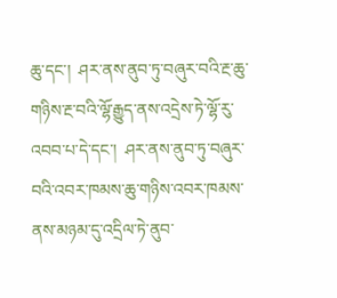ཆུ་དང་།  ཤར་ནས་ནུབ་ཏུ་བཞུར་བའི་རྔ་ཆུ་གཉིས་རྔ་བའི་ལྷོ་རྒྱུད་ནས་འདྲེས་ཏེ་ལྷོ་རུ་འབབ་པ་དེ་དང་།  ཤར་ནས་ནུབ་ཏུ་བཞུར་བའི་འབར་ཁམས་ཆུ་གཉིས་འབར་ཁམས་ནས་མཉམ་དུ་འདྲིལ་ཏེ་ནུབ་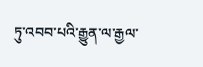ཏུ་འབབ་པའི་རྒྱུན་ལ་རྒྱལ་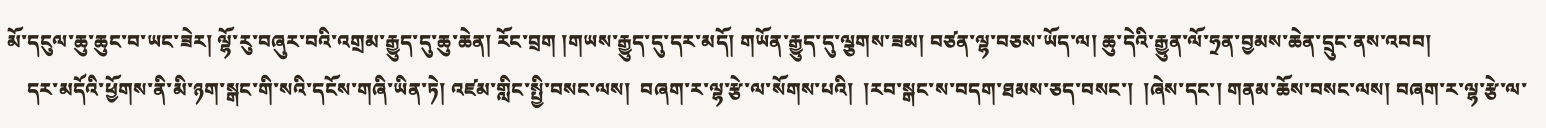མོ་དངུལ་ཆུ་ཆུང་བ་ཡང་ཟེར། ལྷོ་རུ་བཞུར་བའི་འགྲམ་རྒྱུད་དུ་ཆུ་ཆེན། རོང་བྲག །གཡས་རྒྱུད་དུ་དར་མདོ། གཡོན་རྒྱུད་དུ་ལྕགས་ཟམ། བཙན་ལྷ་བཅས་ཡོད་ལ། ཆུ་དེའི་རྒྱུན་ལོ་ཧྲན་བྱམས་ཆེན་དྲུང་ནས་འབབ།
    དར་མདོའི་ཕྱོགས་ནི་མི་ཉག་སྒང་གི་སའི་དངོས་གཞི་ཡིན་ཏེ། འཛམ་གླིང་སྤྱི་བསང་ལས།  བཞག་ར་ལྷ་རྩེ་ལ་སོགས་པའི།  །རབ་སྒང་ས་བདག་ཐམས་ཅད་བསང་།  །ཞེས་དང་། གནམ་ཆོས་བསང་ལས། བཞག་ར་ལྷ་རྩེ་ལ་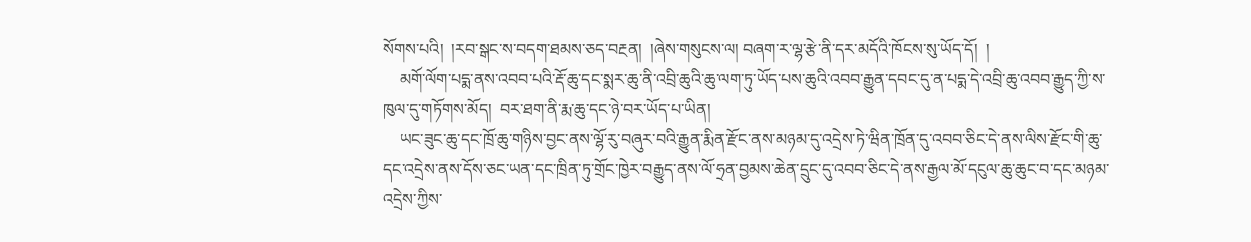སོགས་པའི།  །རབ་སྒང་ས་བདག་ཐམས་ཅད་བརྔན།  །ཞེས་གསུངས་ལ། བཞག་ར་ལྷ་རྩེ་ནི་དར་མདོའི་ཁོངས་སུ་ཡོད་དོ།  །
    མགོ་ལོག་པདྨ་ནས་འབབ་པའི་རྡོ་ཆུ་དང་སྨར་ཆུ་ནི་འབྲི་ཆུའི་ཆུ་ལག་ཏུ་ཡོད་པས་ཆུའི་འབབ་རྒྱུན་དབང་དུ་ན་པདྨ་དེ་འབྲི་ཆུ་འབབ་རྒྱུད་ཀྱི་ས་ཁུལ་དུ་གཏོགས་མོད།  བར་ཐག་ནི་རྨ་ཆུ་དང་ཉེ་བར་ཡོད་པ་ཡིན།
    ཡང་ཟུང་ཆུ་དང་ཁྲོ་ཆུ་གཉིས་བྱང་ནས་ལྷོ་རུ་བཞུར་བའི་རྒྱུན་རྨིན་རྫོང་ནས་མཉམ་དུ་འདྲེས་ཏེ་ཝིན་ཁྲོན་དུ་འབབ་ཅིང་དེ་ནས་ལིས་རྫོང་གི་ཆུ་དང་འདྲེས་ནས་དོས་ཅང་ཡན་དང་ཁྲིན་ཏུ་གྲོང་ཁྱེར་བརྒྱུད་ནས་ལོ་ཧྲན་བྱམས་ཆེན་དྲུང་དུ་འབབ་ཅིང་དེ་ནས་རྒྱལ་མོ་དངུལ་ཆུ་ཆུང་བ་དང་མཉམ་འདྲེས་ཀྱིས་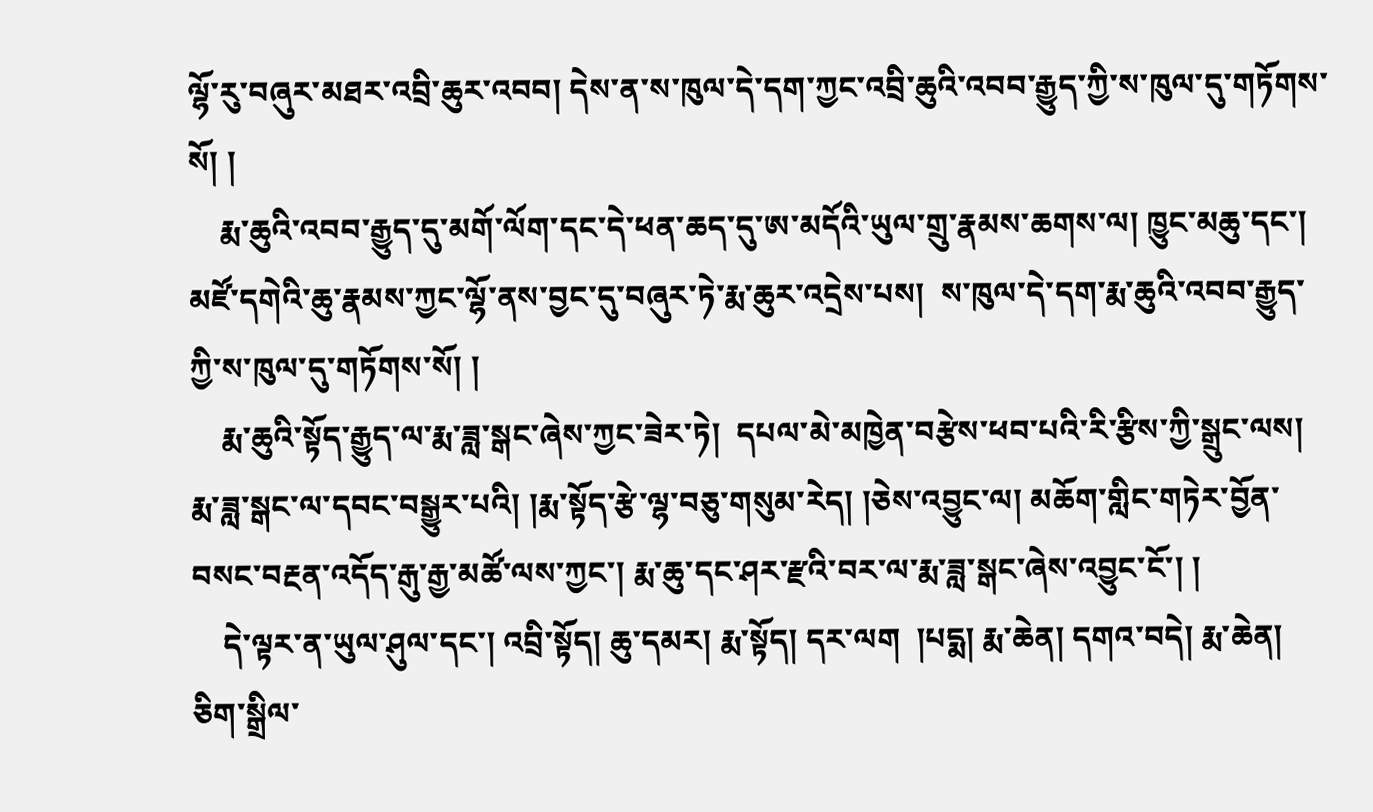ལྷོ་རུ་བཞུར་མཐར་འབྲི་ཆུར་འབབ། དེས་ན་ས་ཁུལ་དེ་དག་ཀྱང་འབྲི་ཆུའི་འབབ་རྒྱུད་ཀྱི་ས་ཁུལ་དུ་གཏོགས་སོ། །
    རྨ་ཆུའི་འབབ་རྒྱུད་དུ་མགོ་ལོག་དང་དེ་ཕན་ཆད་དུ་ཨ་མདོའི་ཡུལ་གྲུ་རྣམས་ཆགས་ལ། ཁྱུང་མཆུ་དང་། མཛོ་དགེའི་ཆུ་རྣམས་ཀྱང་ལྷོ་ནས་བྱང་དུ་བཞུར་ཏེ་རྨ་ཆུར་འདྲེས་པས།  ས་ཁུལ་དེ་དག་རྨ་ཆུའི་འབབ་རྒྱུད་ཀྱི་ས་ཁུལ་དུ་གཏོགས་སོ། །
    རྨ་ཆུའི་སྟོད་རྒྱུད་ལ་རྨ་ཟླ་སྒང་ཞེས་ཀྱང་ཟེར་ཏེ།  དཔལ་མེ་མཁྱེན་བརྩེས་ཕབ་པའི་རི་རྩིས་ཀྱི་སྒྲུང་ལས། རྨ་ཟླ་སྒང་ལ་དབང་བསྒྱུར་པའི། །རྨ་སྟོད་རྩེ་ལྷ་བཅུ་གསུམ་རེད། །ཅེས་འབྱུང་ལ། མཆོག་གླིང་གཏེར་བྱོན་བསང་བརྔན་འདོད་རྒུ་རྒྱ་མཚོ་ལས་ཀྱང་། རྨ་ཆུ་དང་ཤར་རྫའི་བར་ལ་རྨ་ཟླ་སྒང་ཞེས་འབྱུང་ངོ་། །
    དེ་ལྟར་ན་ཡུལ་ཤུལ་དང་། འབྲི་སྟོད། ཆུ་དམར། རྨ་སྟོད། དར་ལག  །པདྨ། རྨ་ཆེན། དགའ་བདེ། རྨ་ཆེན། ཅིག་སྒྲིལ་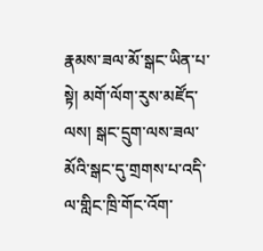རྣམས་ཟལ་མོ་སྒང་ཡིན་པ་སྟེ། མགོ་ལོག་རུས་མཛོད་ལས། སྒང་དྲུག་ལས་ཟལ་མོའི་སྒང་དུ་གྲགས་པ་འདི་ལ་གླིང་ཁྲི་གོང་འོག་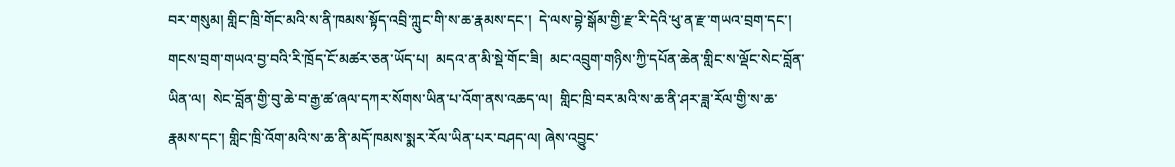བར་གསུམ། གླིང་ཁྲི་གོང་མའི་ས་ནི་ཁམས་སྟོད་འབྲི་ཀླུང་གི་ས་ཆ་རྣམས་དང་།  དེ་ལས་བྷེ་སྒོམ་གྱི་རྫ་རི་དེའི་ཕུ་ན་རྫ་གཡའ་བྲག་དང་།  གངས་བྲག་གཡའ་བྱ་བའི་རི་ཁྲོད་ངོ་མཚར་ཅན་ཡོད་པ།  མདའ་ན་མི་སྡེ་གོང་ཟི།  མང་འབྲུག་གཉིས་ཀྱི་དཔོན་ཆེན་གླིང་ས་ལྡོང་སེང་བློན་ཡིན་ལ།  སེང་བློན་གྱི་བུ་ཆེ་བ་རྒྱ་ཚ་ཞལ་དཀར་སོགས་ཡིན་པ་འོག་ནས་འཆད་ལ།  གླིང་ཁྲི་བར་མའི་ས་ཆ་ནི་ཤར་ཟླ་རོལ་གྱི་ས་ཆ་རྣམས་དང་། གླིང་ཁྲི་འོག་མའི་ས་ཆ་ནི་མདོ་ཁམས་སྨར་རོལ་ཡིན་པར་བཤད་ལ། ཞེས་འབྱུང་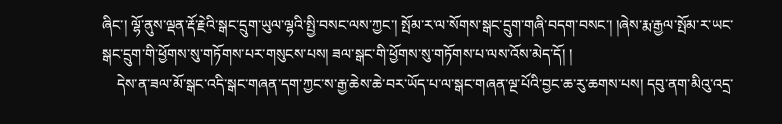ཞིང་། ལྷོ་ནུས་ལྡན་རྡོ་རྗེའི་སྒང་དྲུག་ཡུལ་ལྷའི་སྤྱི་བསང་ལས་ཀྱང་། སྤོམ་ར་ལ་སོགས་སྒང་དྲུག་གཞི་བདག་བསང་། །ཞེས་རྨ་རྒྱལ་སྤོམ་ར་ཡང་སྒང་དྲུག་གི་ཕྱོགས་སུ་གཏོགས་པར་གསུངས་པས། ཟལ་སྒང་གི་ཕྱོགས་སུ་གཏོགས་པ་ལས་འོས་མེད་དོ། །
    དེས་ན་ཟལ་མོ་སྒང་འདི་སྒང་གཞན་དག་ཀྱང་ས་རྒྱ་ཆེས་ཆེ་བར་ཡོད་པ་ལ་སྒང་གཞན་ལྔ་པོའི་བྱང་ཆ་རུ་ཆགས་པས། དབུ་ནག་མིའུ་འདྲ་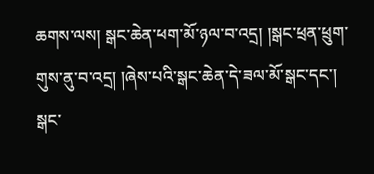ཆགས་ལས། སྒང་ཆེན་ཕག་མོ་ཉལ་བ་འདྲ། །སྒང་ཕྲན་ཕྲུག་གུས་ནུ་བ་འདྲ། །ཞེས་པའི་སྒང་ཆེན་དེ་ཟལ་མོ་སྒང་དང་། སྒང་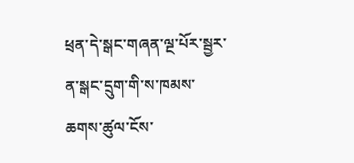ཕྲན་དེ་སྒང་གཞན་ལྔ་པོར་སྦྱར་ན་སྒང་དྲུག་གི་ས་ཁམས་ཆགས་ཚུལ་ངོས་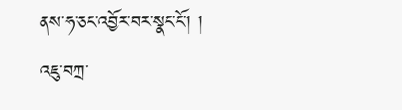ནས་ཧ་ཅང་འབྱོར་བར་སྣང་ངོ་། །
འཇུ་བཀྲ་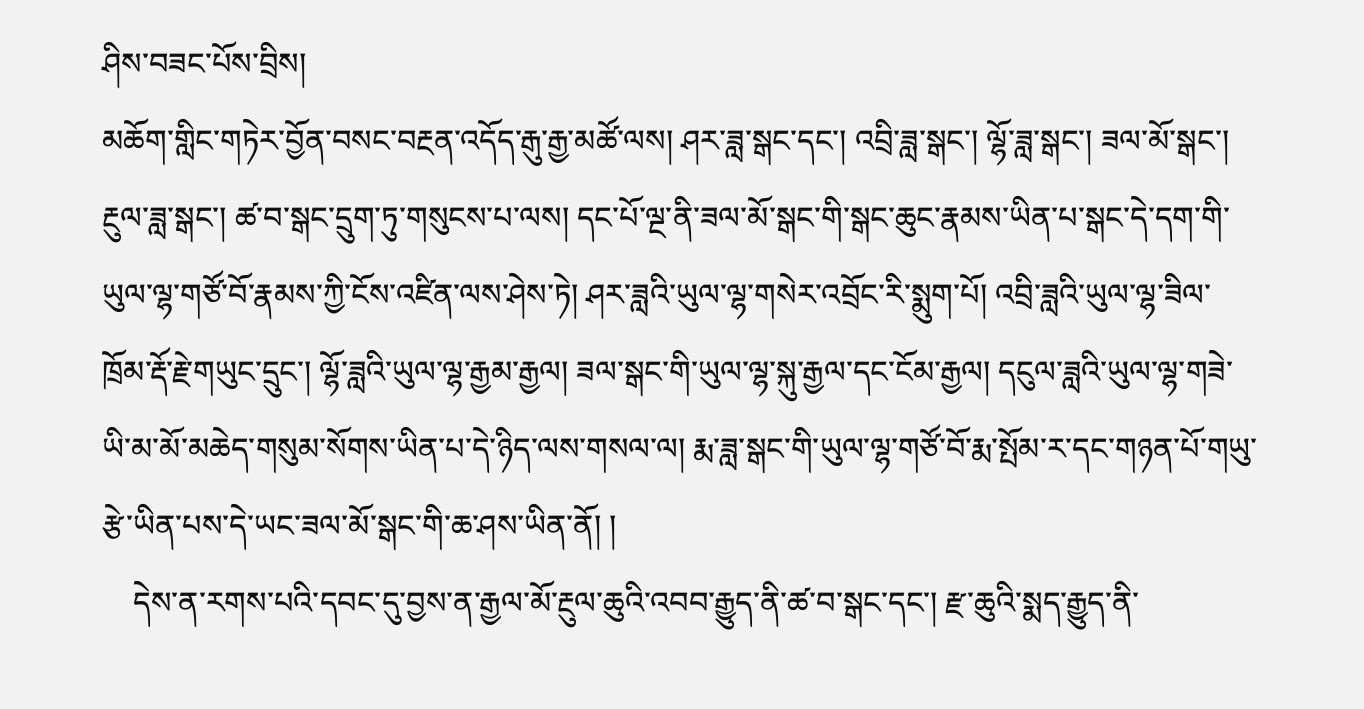ཤིས་བཟང་པོས་བྲིས།
མཆོག་གླིང་གཏེར་བྱོན་བསང་བརྔན་འདོད་རྒུ་རྒྱ་མཚོ་ལས། ཤར་ཟླ་སྒང་དང་། འབྲི་ཟླ་སྒང་། ལྷོ་ཟླ་སྒང་། ཟལ་མོ་སྒང་། རྔུལ་ཟླ་སྒང་། ཚ་བ་སྒང་དྲུག་ཏུ་གསུངས་པ་ལས། དང་པོ་ལྔ་ནི་ཟལ་མོ་སྒང་གི་སྒང་ཆུང་རྣམས་ཡིན་པ་སྒང་དེ་དག་གི་ཡུལ་ལྷ་གཙོ་བོ་རྣམས་ཀྱི་ངོས་འཛིན་ལས་ཤེས་ཏེ། ཤར་ཟླའི་ཡུལ་ལྷ་གསེར་འབྲོང་རི་སྨུག་པོ། འབྲི་ཟླའི་ཡུལ་ལྷ་ཟིལ་ཁྲོམ་རྡོ་རྗེ་གཡུང་དྲུང་། ལྷོ་ཟླའི་ཡུལ་ལྷ་རྒྱམ་རྒྱལ། ཟལ་སྒང་གི་ཡུལ་ལྷ་སྐུ་རྒྱལ་དང་ངོམ་རྒྱལ། དངུལ་ཟླའི་ཡུལ་ལྷ་གཟེ་ཡི་མ་མོ་མཆེད་གསུམ་སོགས་ཡིན་པ་དེ་ཉིད་ལས་གསལ་ལ། རྨ་ཟླ་སྒང་གི་ཡུལ་ལྷ་གཙོ་བོ་རྨ་སྤོམ་ར་དང་གཉན་པོ་གཡུ་རྩེ་ཡིན་པས་དེ་ཡང་ཟལ་མོ་སྒང་གི་ཆ་ཤས་ཡིན་ནོ། །
    དེས་ན་རགས་པའི་དབང་དུ་བྱས་ན་རྒྱལ་མོ་རྔུལ་ཆུའི་འབབ་རྒྱུད་ནི་ཚ་བ་སྒང་དང་། རྫ་ཆུའི་སྨད་རྒྱུད་ནི་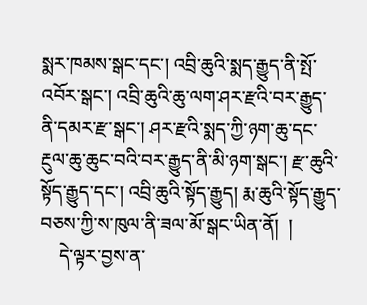སྨར་ཁམས་སྒང་དང་། འབྲི་ཆུའི་སྨད་རྒྱུད་ནི་སྤོ་འབོར་སྒང་། འབྲི་ཆུའི་ཆུ་ལག་ཤར་རྫའི་བར་རྒྱུད་ནི་དམར་རྫ་སྒང་། ཤར་རྫའི་སྨད་ཀྱི་ཉག་ཆུ་དང་རྔུལ་ཆུ་ཆུང་བའི་བར་རྒྱུད་ནི་མི་ཉག་སྒང་། རྫ་ཆུའི་སྟོད་རྒྱུད་དང་། འབྲི་ཆུའི་སྟོད་རྒྱུད། རྨ་ཆུའི་སྟོད་རྒྱུད་བཅས་ཀྱི་ས་ཁུལ་ནི་ཟལ་མོ་སྒང་ཡིན་ནོ།  །
    དེ་ལྟར་བྱས་ན་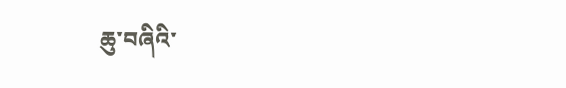ཆུ་བཞིའི་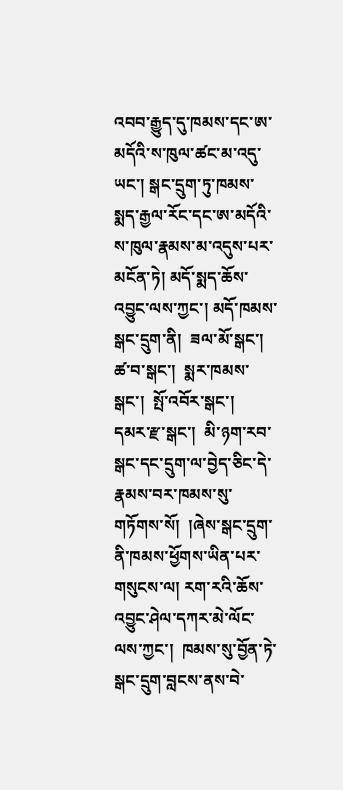འབབ་རྒྱུད་དུ་ཁམས་དང་ཨ་མདོའི་ས་ཁུལ་ཚང་མ་འདུ་ཡང་། སྒང་དྲུག་ཏུ་ཁམས་སྨད་རྒྱལ་རོང་དང་ཨ་མདོའི་ས་ཁུལ་རྣམས་མ་འདུས་པར་མངོན་ཏེ། མདོ་སྨད་ཆོས་འབྱུང་ལས་ཀྱང་། མདོ་ཁམས་སྒང་དྲུག་ནི།  ཟལ་མོ་སྒང་།  ཚ་བ་སྒང་།  སྨར་ཁམས་སྒང་།  སྤོ་འབོར་སྒང་།  དམར་རྫ་སྒང་།  མི་ཉག་རབ་སྒང་དང་དྲུག་ལ་བྱེད་ཅིང་དེ་རྣམས་བར་ཁམས་སུ་གཏོགས་སོ།  །ཞེས་སྒང་དྲུག་ནི་ཁམས་ཕྱོགས་ཡིན་པར་གསུངས་ལ། རག་རའི་ཆོས་འབྱུང་ཤེལ་དཀར་མེ་ལོང་ལས་ཀྱང་།  ཁམས་སུ་བྱོན་ཏེ་སྒང་དྲུག་བླངས་ནས་བེ་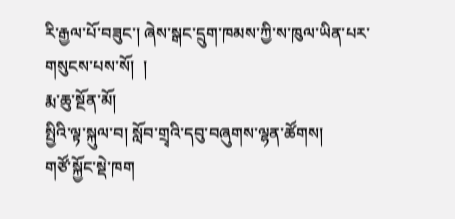རི་རྒྱལ་པོ་བཟུང་། ཞེས་སྒང་དྲུག་ཁམས་ཀྱི་ས་ཁུལ་ཡིན་པར་གསུངས་པས་སོ།  །
རྨ་ཆུ་སྔོན་མོ།
སྤྱིའི་ལྟ་སྐུལ་བ། སློབ་གྲྭའི་དབུ་བཞུགས་ལྷན་ཚོགས།
གཙོ་སྐྱོང་སྡེ་ཁག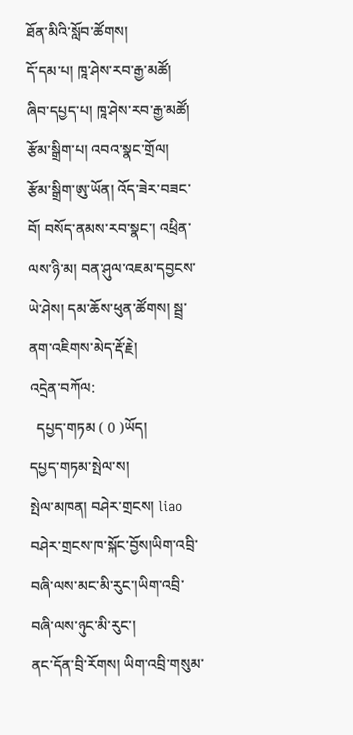ཐོན་མིའི་སློབ་ཚོགས།
དོ་དམ་པ། ཁཱ་ཤེས་རབ་རྒྱ་མཚོ།
ཞིབ་དཔྱད་པ། ཁཱ་ཤེས་རབ་རྒྱ་མཚོ།
རྩོམ་སྒྲིག་པ། འབའ་སྣང་གྲོལ།
རྩོམ་སྒྲིག་ཨུ་ཡོན། འོད་ཟེར་བཟང་བོ། བསོད་ནམས་རབ་སྣང་། འཕྲིན་ལས་ཉི་མ། བན་ཤུལ་འཇམ་དབྱངས་ཡེ་ཤེས། དམ་ཆོས་ཕུན་ཚོགས། སྦྲ་ནག་འཇིགས་མེད་རྡོ་རྗེ།
འདྲེན་བཀོལ:
  དཔྱད་གཏམ ( 0 )ཡོད།
དཔྱད་གཏམ་སྤེལ་ས།
སྤེལ་མཁན། བཤེར་གྲངས། liao བཤེར་གྲངས་ཁ་སྐོང་བྱོས།ཡིག་འབྲི་བཞི་ལས་མང་མི་རུང་།ཡིག་འབྲི་བཞི་ལས་ཉུང་མི་རུང་།
ནང་དོན་བྲི་རོགས། ཡིག་འབྲི་གསུམ་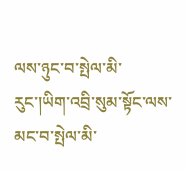ལས་ཉུང་བ་སྤེལ་མི་རུང་།ཡིག་འབྲི་སུམ་སྟོང་ལས་མང་བ་སྤེལ་མི་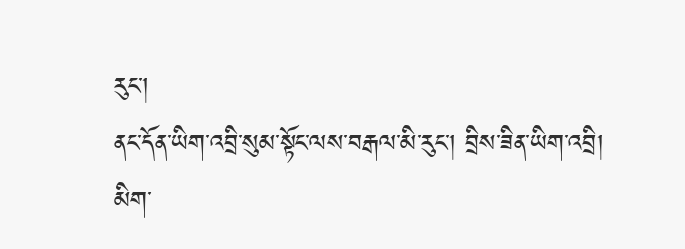རུང་།
ནང་དོན་ཡིག་འབྲི་སུམ་སྟོང་ལས་བརྒལ་མི་རུང་། བྲིས་ཟིན་ཡིག་འབྲི།
མིག་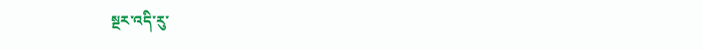སྔར་འདི་རུ་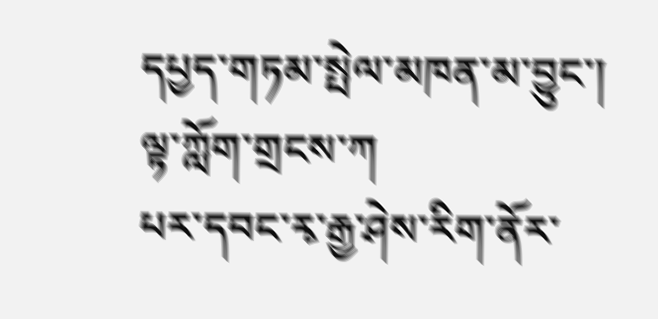དཔྱད་གཏམ་སྤེལ་མཁན་མ་བྱུང་།
ལྟ་ཀློག་གྲངས་ཀ
པར་དབང་རྭ་རྒྱ་ཤེས་རིག་ནོར་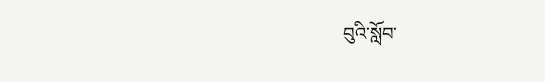བུའི་སློབ་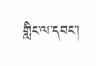གླིང་ལ་དབང་།